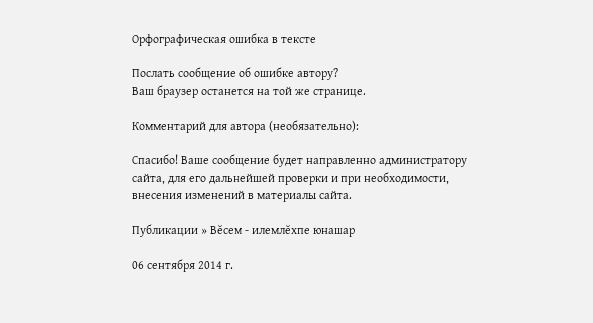Орфографическая ошибка в тексте

Послать сообщение об ошибке автору?
Ваш браузер останется на той же странице.

Комментарий для автора (необязательно):

Спасибо! Ваше сообщение будет направленно администратору сайта, для его дальнейшей проверки и при необходимости, внесения изменений в материалы сайта.

Публикации » Вĕсем - илемлĕхпе юнашар

06 сентября 2014 г.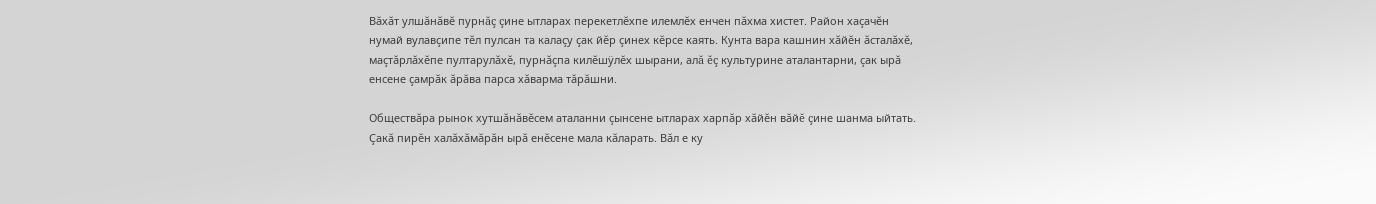Вăхăт улшăнăвĕ пурнăç çине ытларах перекетлĕхпе илемлĕх енчен пăхма хистет. Район хаçачĕн нумай вулавçипе тĕл пулсан та калаçу çак йĕр çинех кĕрсе каять. Кунта вара кашнин хăйĕн ăсталăхĕ, маçтăрлăхĕпе пултарулăхĕ, пурнăçпа килĕшÿлĕх шырани, алă ĕç культурине аталантарни, çак ырă енсене çамрăк ăрăва парса хăварма тăрăшни.

Обществăра рынок хутшăнăвĕсем аталанни çынсене ытларах харпăр хăйĕн вăйĕ çине шанма ыйтать. Çакă пирĕн халăхăмăрăн ырă енĕсене мала кăларать. Вăл е ку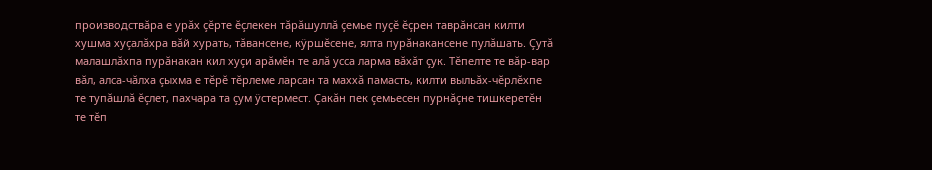производствăра е урăх çĕрте ĕçлекен тăрăшуллă çемье пуçĕ ĕçрен таврăнсан килти хушма хуçалăхра вăй хурать, тăвансене, кÿршĕсене, ялта пурăнакансене пулăшать. Çутă малашлăхпа пурăнакан кил хуçи арăмĕн те алă усса ларма вăхăт çук. Тĕпелте те вăр-вар вăл, алса-чăлха çыхма е тĕрĕ тĕрлеме ларсан та маххă памасть, килти выльăх-чĕрлĕхпе те тупăшлă ĕçлет, пахчара та çум ÿстермест. Çакăн пек çемьесен пурнăçне тишкеретĕн те тĕп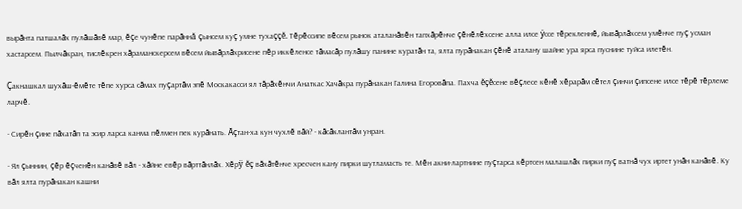вырăнта патшалăх пулăшăвĕ мар, ĕçе чунĕпе парăннă çынсем куç умне тухаççĕ. Тĕрĕссипе вĕсем рынок аталанăвĕн тапхăрĕнче çĕнĕлĕхсене алла илсе ÿссе тĕрекленнĕ, йывăрлăхсем умĕнче пуç усман хастарсем. Пылчăкран, тислĕкрен хăраманскерсем вĕсем йывăрлăхрисене пĕр иккĕленсе тăмасăр пулăшу панине куратăн та, ялта пурăнакан çĕнĕ аталану шайне ура ярса пуснине туйса илетĕн.

Çакнашкал шухăш-ĕмĕте тĕпе хурса сăмах пуçартăм эпĕ Москакасси ял тăрăхĕнчи Анаткас Хачăкра пурăнакан Галина Егоровăпа. Пахча ĕçĕсене вĕçлесе кĕнĕ хĕрарăм сĕтел çинчи çипсене илсе тĕрĕ тĕрлеме ларчĕ.

- Сирĕн çине пăхатăп та эсир ларса канма пĕлмен пек курăнать. Ăçтан-ха кун чухлĕ вăй? - кăсăклантăм унран.

- Ял çыннин, çĕр ĕçченĕн канăвĕ вăл - хăйне евĕр вăрттăнлăх. Хĕрÿ ĕç вăхăтĕнче хресчен кану пирки шутламасть те. Мĕн акни-лартнине пуçтарса кĕртсен малашлăх пирки пуç ватнă чух иртет унăн канăвĕ. Ку вăл ялта пурăнакан кашни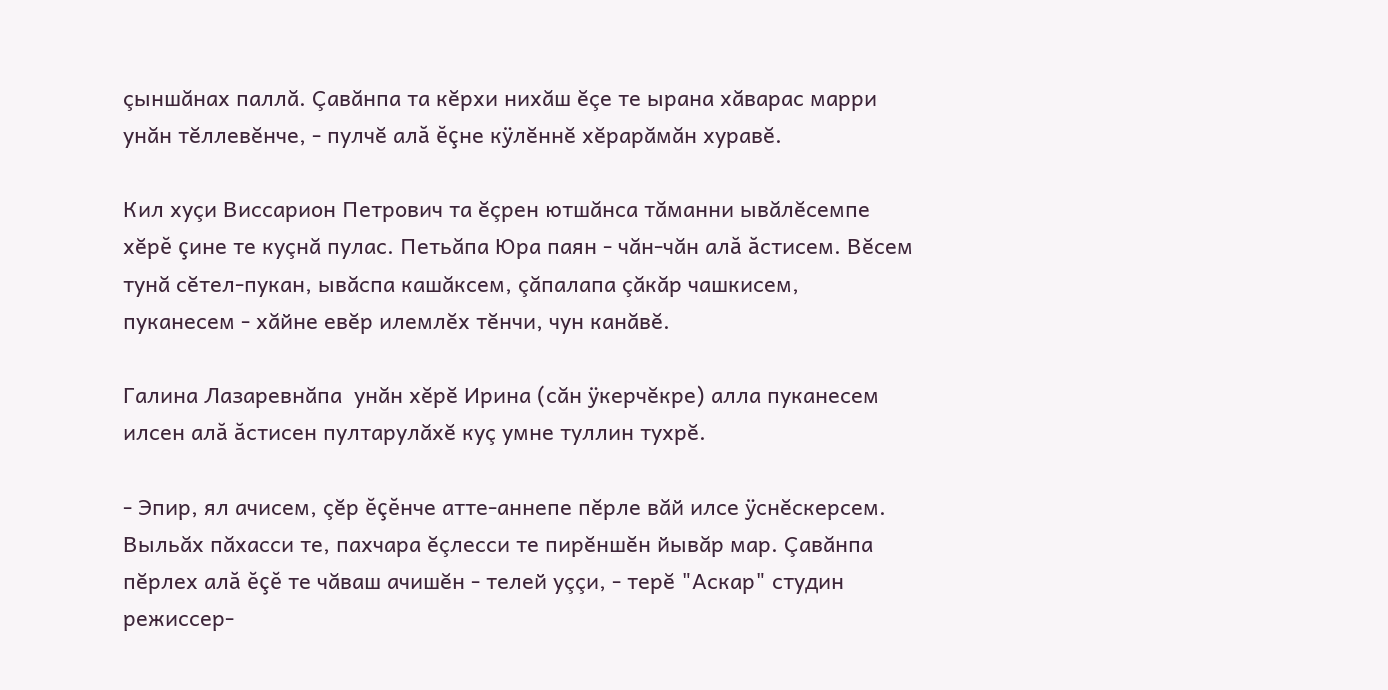çыншăнах паллă. Çавăнпа та кĕрхи нихăш ĕçе те ырана хăварас марри унăн тĕллевĕнче, - пулчĕ алă ĕçне кÿлĕннĕ хĕрарăмăн хуравĕ.

Кил хуçи Виссарион Петрович та ĕçрен ютшăнса тăманни ывăлĕсемпе хĕрĕ çине те куçнă пулас. Петьăпа Юра паян - чăн-чăн алă ăстисем. Вĕсем тунă сĕтел-пукан, ывăспа кашăксем, çăпалапа çăкăр чашкисем, пуканесем - хăйне евĕр илемлĕх тĕнчи, чун канăвĕ.

Галина Лазаревнăпа  унăн хĕрĕ Ирина (сăн ÿкерчĕкре) алла пуканесем илсен алă ăстисен пултарулăхĕ куç умне туллин тухрĕ.

- Эпир, ял ачисем, çĕр ĕçĕнче атте-аннепе пĕрле вăй илсе ÿснĕскерсем. Выльăх пăхасси те, пахчара ĕçлесси те пирĕншĕн йывăр мар. Çавăнпа пĕрлех алă ĕçĕ те чăваш ачишĕн - телей уççи, - терĕ "Аскар" студин режиссер-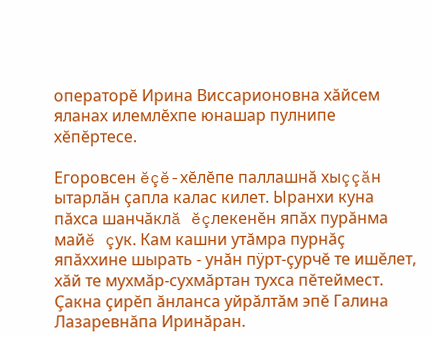операторĕ Ирина Виссарионовна хăйсем яланах илемлĕхпе юнашар пулнипе хĕпĕртесе.

Егоровсен ĕçĕ-хĕлĕпе паллашнă хыççăн ытарлăн çапла калас килет. Ыранхи куна пăхса шанчăклă ĕçлекенĕн япăх пурăнма майĕ çук. Кам кашни утăмра пурнăç япăххине шырать - унăн пÿрт-çурчĕ те ишĕлет, хăй те мухмăр-сухмăртан тухса пĕтеймест. Çакна çирĕп ăнланса уйрăлтăм эпĕ Галина Лазаревнăпа Иринăран.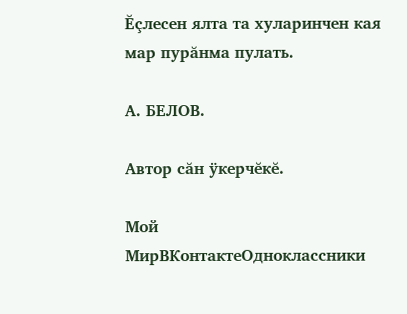Ĕçлесен ялта та хуларинчен кая мар пурăнма пулать.

А. БЕЛОВ.

Автор сăн ÿкерчĕкĕ.

Мой МирВКонтактеОдноклассники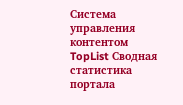Система управления контентом
TopList Сводная статистика портала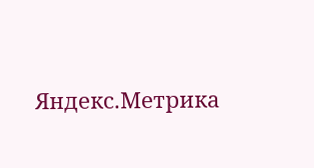Яндекс.Метрика